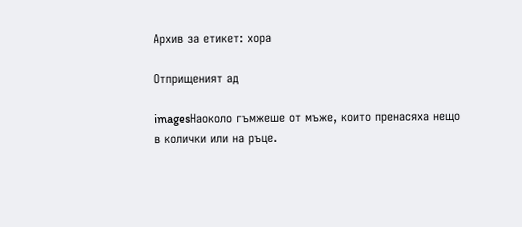Архив за етикет: хора

Отприщеният ад

imagesНаоколо гъмжеше от мъже, които пренасяха нещо в колички или на ръце.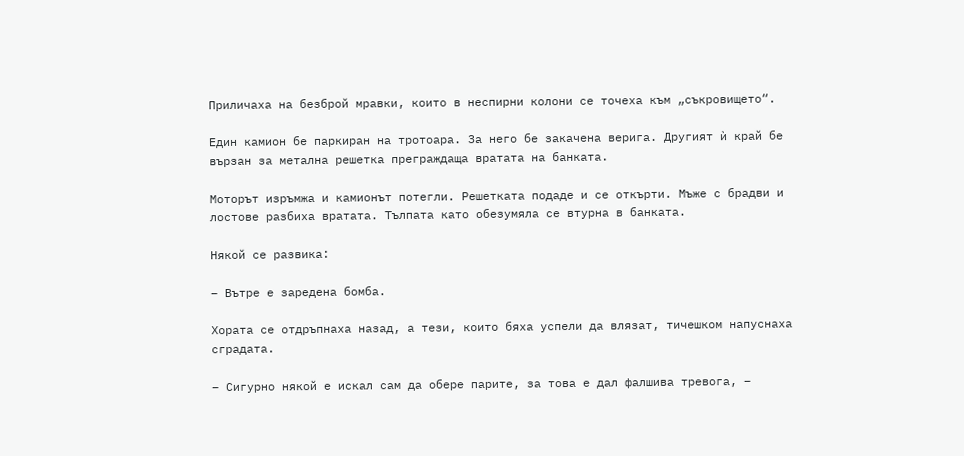Приличаха на безброй мравки, които в неспирни колони се точеха към „съкровището“.

Един камион бе паркиран на тротоара. За него бе закачена верига. Другият ѝ край бе вързан за метална решетка преграждаща вратата на банката.

Моторът изръмжа и камионът потегли. Решетката подаде и се откърти. Мъже с брадви и лостове разбиха вратата. Тълпата като обезумяла се втурна в банката.

Някой се развика:

– Вътре е заредена бомба.

Хората се отдръпнаха назад, а тези, които бяха успели да влязат, тичешком напуснаха сградата.

– Сигурно някой е искал сам да обере парите, за това е дал фалшива тревога, –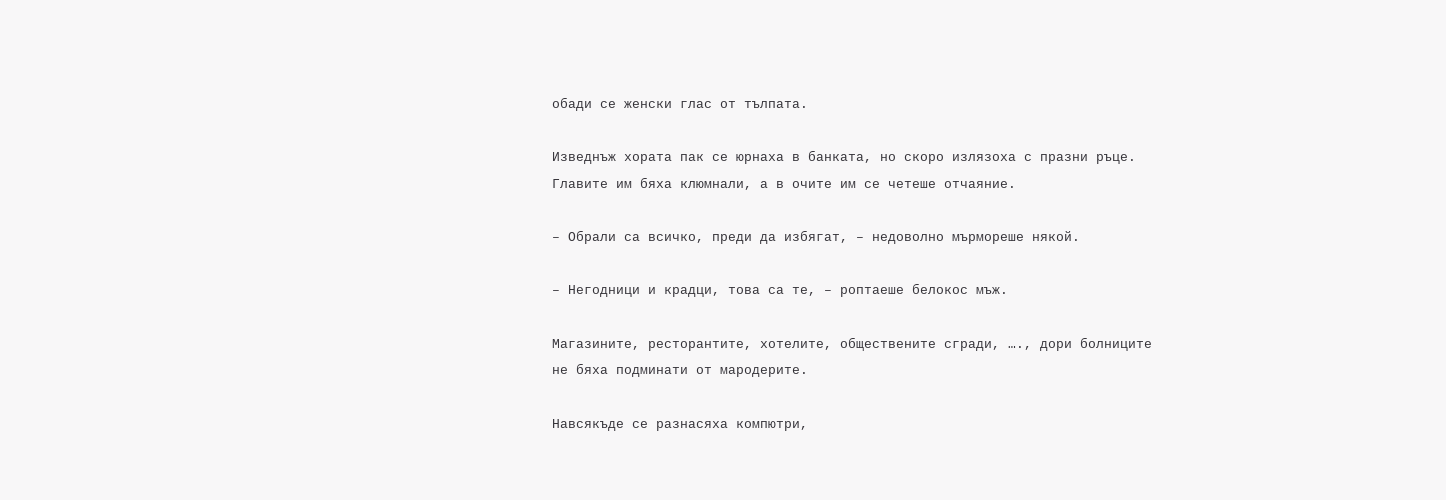обади се женски глас от тълпата.

Изведнъж хората пак се юрнаха в банката, но скоро излязоха с празни ръце. Главите им бяха клюмнали, а в очите им се четеше отчаяние.

– Обрали са всичко, преди да избягат, – недоволно мърмореше някой.

– Негодници и крадци, това са те, – роптаеше белокос мъж.

Магазините, ресторантите, хотелите, обществените сгради, …., дори болниците не бяха подминати от мародерите.

Навсякъде се разнасяха компютри,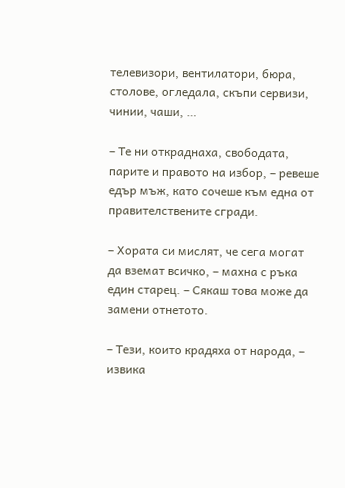телевизори, вентилатори, бюра, столове, огледала, скъпи сервизи, чинии, чаши, …

– Те ни откраднаха, свободата, парите и правото на избор, – ревеше едър мъж, като сочеше към една от правителствените сгради.

– Хората си мислят, че сега могат да вземат всичко, – махна с ръка един старец. – Сякаш това може да замени отнетото.

– Тези, които крадяха от народа, – извика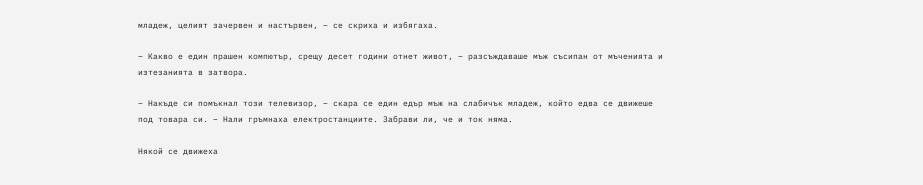младеж, целият зачервен и настървен, – се скриха и избягаха.

– Какво е един прашен компютър, срещу десет години отнет живот, – разсъждаваше мъж съсипан от мъченията и изтезанията в затвора.

– Накъде си помъкнал този телевизор, – скара се един едър мъж на слабичък младеж, който едва се движеше под товара си. – Нали гръмнаха електростанциите. Забрави ли, че и ток няма.

Някой се движеха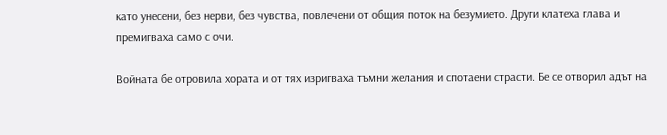като унесени, без нерви, без чувства, повлечени от общия поток на безумието. Други клатеха глава и премигваха само с очи.

Войната бе отровила хората и от тях изригваха тъмни желания и спотаени страсти. Бе се отворил адът на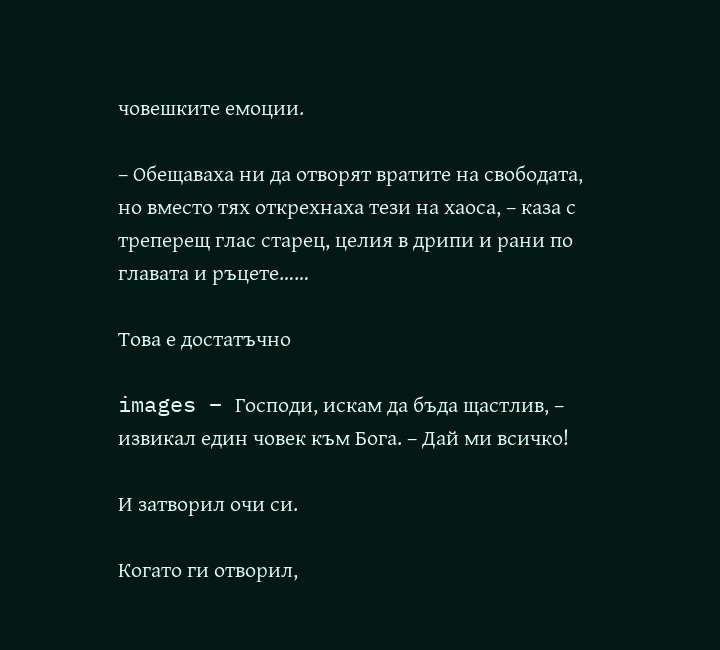човешките емоции.

– Обещаваха ни да отворят вратите на свободата, но вместо тях открехнаха тези на хаоса, – каза с треперещ глас старец, целия в дрипи и рани по главата и ръцете……

Това е достатъчно

images – Господи, искам да бъда щастлив, – извикал един човек към Бога. – Дай ми всичко!

И затворил очи си.

Когато ги отворил,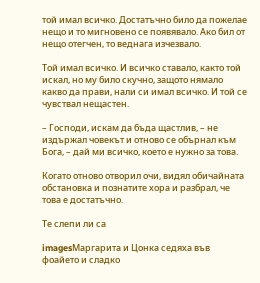той имал всичко. Достатъчно било да пожелае нещо и то мигновено се появявало. Ако бил от нещо отегчен, то веднага изчезвало.

Той имал всичко. И всичко ставало, както той искал, но му било скучно, защото нямало какво да прави, нали си имал всичко. И той се чувствал нещастен.

– Господи, искам да бъда щастлив, – не издържал човекът и отново се обърнал към Бога, – дай ми всичко, което е нужно за това.

Когато отново отворил очи, видял обичайната обстановка и познатите хора и разбрал, че това е достатъчно.

Те слепи ли са

imagesМаргарита и Цонка седяха във фоайето и сладко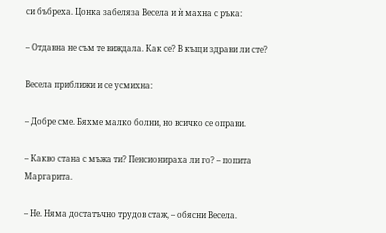си бъбреха. Цонка забеляза Весела и ѝ махна с ръка:

– Отдавна не съм те виждала. Как се? В къщи здрави ли сте?

Весела приближи и се усмихна:

– Добре сме. Бяхме малко болни, но всичко се оправи.

– Какво стана с мъжа ти? Пенсионираха ли го? – попита Маргарита.

– Не. Няма достатъчно трудов стаж, – обясни Весела.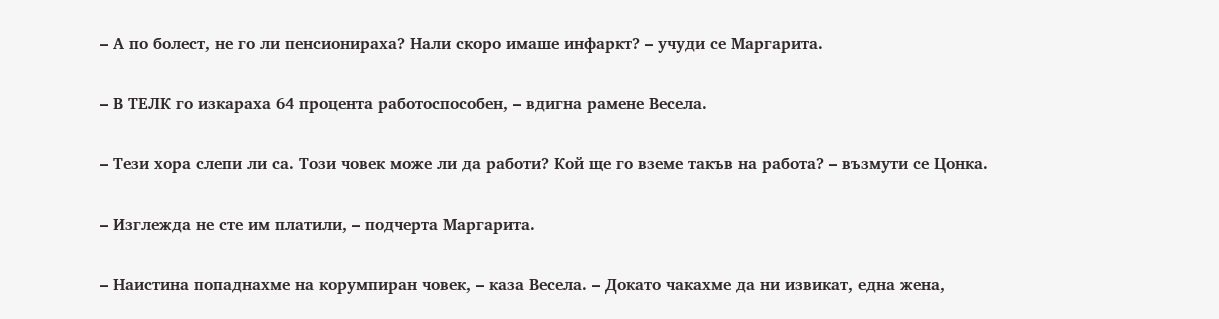– А по болест, не го ли пенсионираха? Нали скоро имаше инфаркт? – учуди се Маргарита.

– В ТЕЛК го изкараха 64 процента работоспособен, – вдигна рамене Весела.

– Тези хора слепи ли са. Този човек може ли да работи? Кой ще го вземе такъв на работа? – възмути се Цонка.

– Изглежда не сте им платили, – подчерта Маргарита.

– Наистина попаднахме на корумпиран човек, – каза Весела. – Докато чакахме да ни извикат, една жена,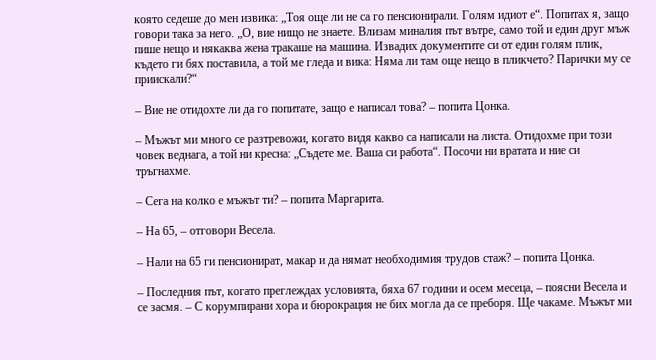която седеше до мен извика: „Тоя още ли не са го пенсионирали. Голям идиот е“. Попитах я, защо говори така за него. „О, вие нищо не знаете. Влизам миналия път вътре, само той и един друг мъж пише нещо и някаква жена тракаше на машина. Извадих документите си от един голям плик, където ги бях поставила, а той ме гледа и вика: Няма ли там още нещо в пликчето? Парички му се приискали?“

– Вие не отидохте ли да го попитате, защо е написал това? – попита Цонка.

– Мъжът ми много се разтревожи, когато видя какво са написали на листа. Отидохме при този човек веднага, а той ни кресна: „Съдете ме. Ваша си работа“. Посочи ни вратата и ние си тръгнахме.

– Сега на колко е мъжът ти? – попита Маргарита.

– На 65, – отговори Весела.

– Нали на 65 ги пенсионират, макар и да нямат необходимия трудов стаж? – попита Цонка.

– Последния път, когато преглеждах условията, бяха 67 години и осем месеца, – поясни Весела и се засмя. – С корумпирани хора и бюрокрация не бих могла да се преборя. Ще чакаме. Мъжът ми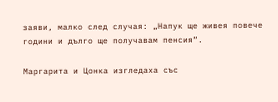заяви, малко след случая: „Напук ще живея повече години и дълго ще получавам пенсия“.

Маргарита и Цонка изгледаха със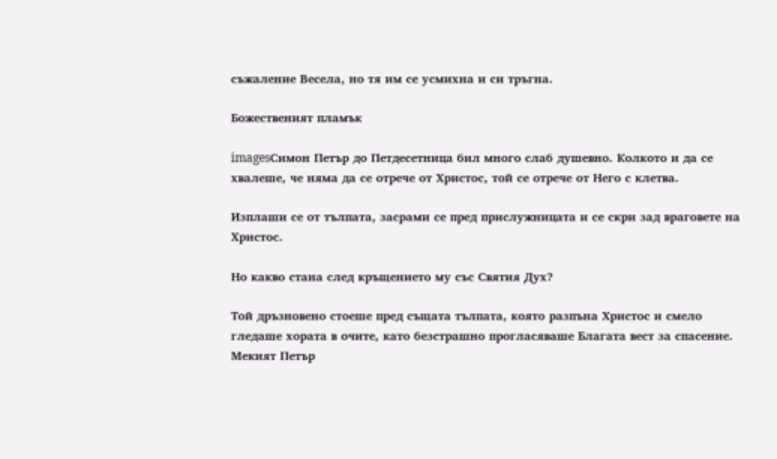съжаление Весела, но тя им се усмихна и си тръгна.

Божественият пламък

imagesСимон Петър до Петдесетница бил много слаб душевно. Колкото и да се хвалеше, че няма да се отрече от Христос, той се отрече от Него с клетва.

Изплаши се от тълпата, засрами се пред прислужницата и се скри зад враговете на Христос.

Но какво стана след кръщението му със Святия Дух?

Той дръзновено стоеше пред същата тълпата, която разпъна Христос и смело гледаше хората в очите, като безстрашно прогласяваше Благата вест за спасение. Мекият Петър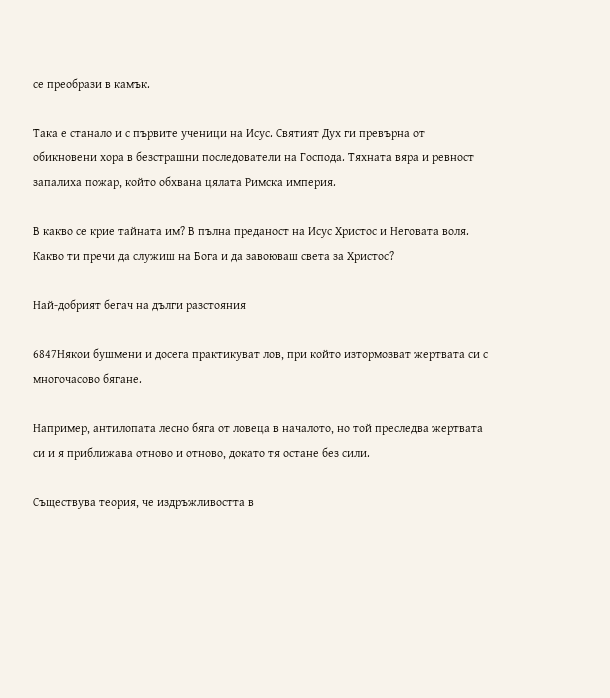се преобрази в камък.

Така е станало и с първите ученици на Исус. Святият Дух ги превърна от обикновени хора в безстрашни последователи на Господа. Тяхната вяра и ревност запалиха пожар, който обхвана цялата Римска империя.

В какво се крие тайната им? В пълна преданост на Исус Христос и Неговата воля.
Какво ти пречи да служиш на Бога и да завоюваш света за Христос?

Най-добрият бегач на дълги разстояния

6847Някои бушмени и досега практикуват лов, при който изтормозват жертвата си с многочасово бягане.

Например, антилопата лесно бяга от ловеца в началото, но той преследва жертвата си и я приближава отново и отново, докато тя остане без сили.

Съществува теория, че издръжливостта в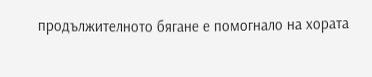продължителното бягане е помогнало на хората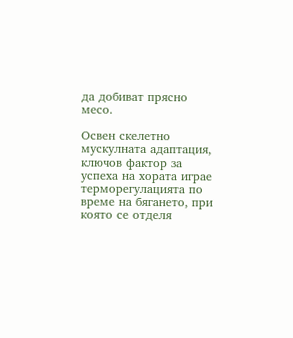да добиват прясно месо.

Освен скелетно мускулната адаптация, ключов фактор за успеха на хората играе терморегулацията по време на бягането, при която се отделя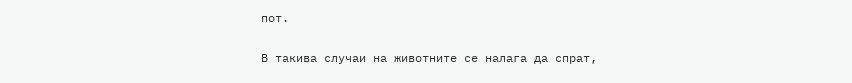пот.

В такива случаи на животните се налага да спрат,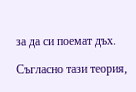за да си поемат дъх.

Съгласно тази теория,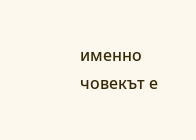именно човекът е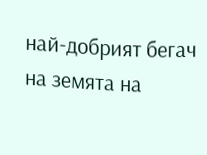най-добрият бегач на земята на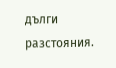дълги разстояния.